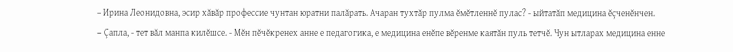– Ирина Леонидовна, эсир хăвăр профессие чунтан юратни палăрать. Ачаран тухтăр пулма ĕмĕтленнĕ пулас? - ыйтатăп медицина ĕçченĕнчен.
– Çапла, - тет вăл манпа килĕшсе. - Мĕн пĕчĕкренех анне е педагогика, е медицина енĕпе вĕренме каятăн пуль тетчĕ. Чун ытларах медицина енне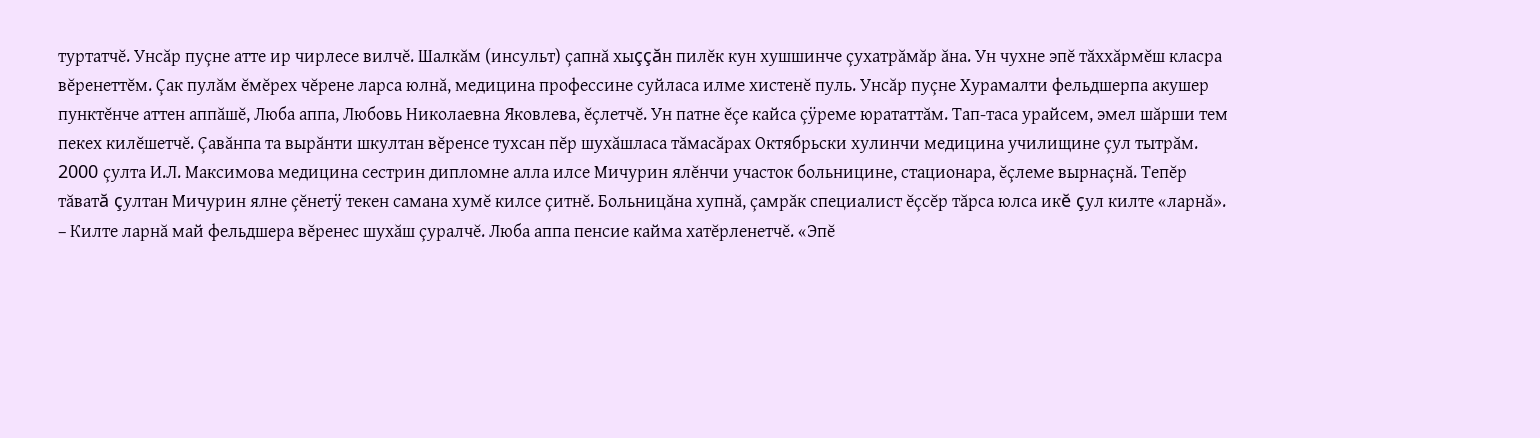туртатчĕ. Унсăр пуçне атте ир чирлесе вилчĕ. Шалкăм (инсульт) çапнă хыççăн пилĕк кун хушшинче çухатрăмăр ăна. Ун чухне эпĕ тăххăрмĕш класра вĕренеттĕм. Çак пулăм ĕмĕрех чĕрене ларса юлнă, медицина профессине суйласа илме хистенĕ пуль. Унсăр пуçне Хурамалти фельдшерпа акушер пунктĕнче аттен аппăшĕ, Люба аппа, Любовь Николаевна Яковлева, ĕçлетчĕ. Ун патне ĕçе кайса çÿреме юрататтăм. Тап-таса урайсем, эмел шăрши тем пекех килĕшетчĕ. Çавăнпа та вырăнти шкултан вĕренсе тухсан пĕр шухăшласа тăмасăрах Октябрьски хулинчи медицина училищине çул тытрăм.
2000 çулта И.Л. Максимова медицина сестрин дипломне алла илсе Мичурин ялĕнчи участок больницине, стационара, ĕçлеме вырнаçнă. Тепĕр тăватă çултан Мичурин ялне çĕнетÿ текен самана хумĕ килсе çитнĕ. Больницăна хупнă, çамрăк специалист ĕçсĕр тăрса юлса икĕ çул килте «ларнă».
– Килте ларнă май фельдшера вĕренес шухăш çуралчĕ. Люба аппа пенсие кайма хатĕрленетчĕ. «Эпĕ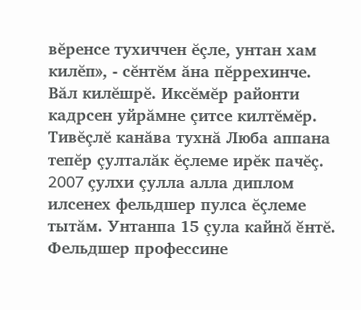вĕренсе тухиччен ĕçле, унтан хам килĕп», - сĕнтĕм ăна пĕррехинче. Вăл килĕшрĕ. Иксĕмĕр районти кадрсен уйрăмне çитсе килтĕмĕр. Тивĕçлĕ канăва тухнă Люба аппана тепĕр çулталăк ĕçлеме ирĕк пачĕç. 2007 çулхи çулла алла диплом илсенех фельдшер пулса ĕçлеме тытăм. Унтанпа 15 çула кайнă ĕнтĕ. Фельдшер профессине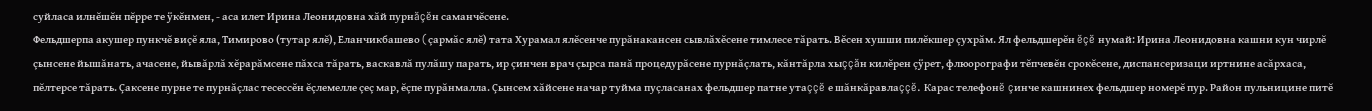суйласа илнĕшĕн пĕрре те ÿкĕнмен, - аса илет Ирина Леонидовна хăй пурнăçĕн саманчĕсене.
Фельдшерпа акушер пункчĕ виçĕ яла, Тимирово (тутар ялĕ), Еланчикбашево (çармăс ялĕ) тата Хурамал ялĕсенче пурăнакансен сывлăхĕсене тимлесе тăрать. Вĕсен хушши пилĕкшер çухрăм. Ял фельдшерĕн ĕçĕ нумай: Ирина Леонидовна кашни кун чирлĕ çынсене йышăнать, ачасене, йывăрлă хĕрарăмсене пăхса тăрать, васкавлă пулăшу парать, ир çинчен врач çырса панă процедурăсене пурнăçлать, кăнтăрла хыççăн килĕрен çÿрет, флюорографи тĕпчевĕн срокĕсене, диспансеризаци иртнине асăрхаса, пĕлтерсе тăрать. Çаксене пурне те пурнăçлас тесессĕн ĕçлемелле çеç мар, ĕçпе пурăнмалла. Çынсем хăйсене начар туйма пуçласанах фельдшер патне утаççĕ е шăнкăравлаççĕ. Карас телефонĕ çинче кашнинех фельдшер номерĕ пур. Район пульницине питĕ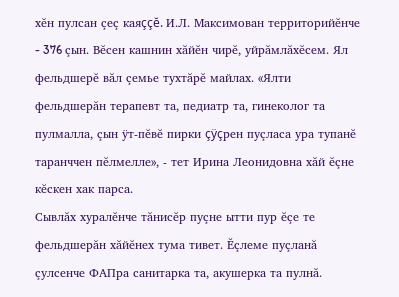хĕн пулсан çеç каяççĕ. И.Л. Максимован территорийĕнче - 376 çын. Вĕсен кашнин хăйĕн чирĕ, уйрăмлăхĕсем. Ял фельдшерĕ вăл çемье тухтăрĕ майлах. «Ялти фельдшерăн терапевт та, педиатр та, гинеколог та пулмалла, çын ÿт-пĕвĕ пирки çÿçрен пуçласа ура тупанĕ таранччен пĕлмелле», - тет Ирина Леонидовна хăй ĕçне кĕскен хак парса.
Сывлăх хуралĕнче тăнисĕр пуçне ытти пур ĕçе те фельдшерăн хăйĕнех тума тивет. Ĕçлеме пуçланă çулсенче ФАПра санитарка та, акушерка та пулнă.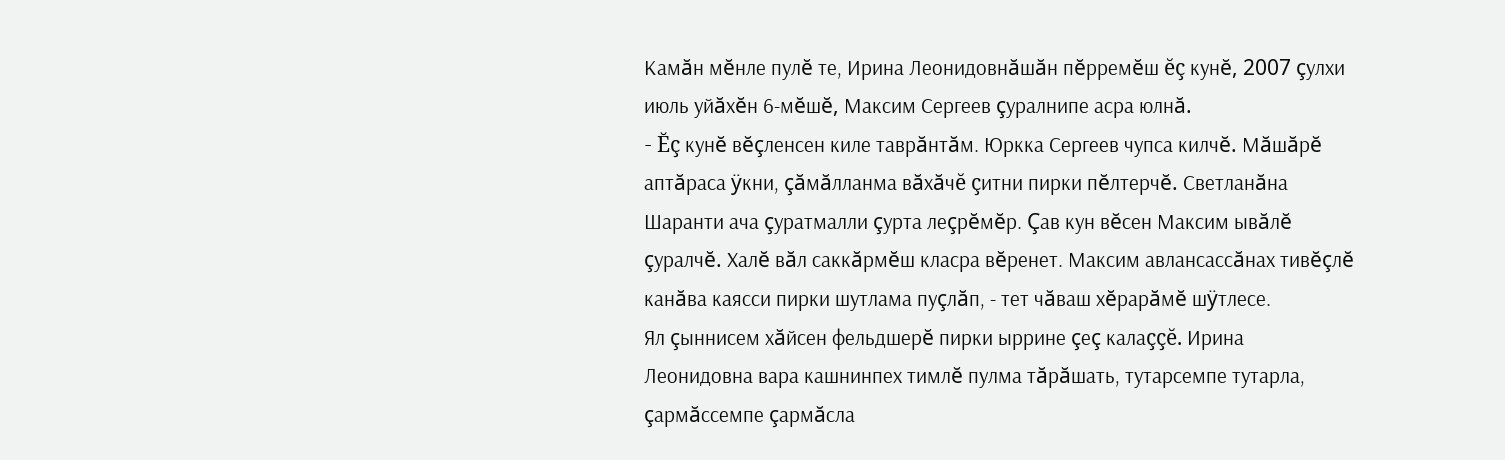Камăн мĕнле пулĕ те, Ирина Леонидовнăшăн пĕрремĕш ĕç кунĕ, 2007 çулхи июль уйăхĕн 6-мĕшĕ, Максим Сергеев çуралнипе асра юлнă.
- Ĕç кунĕ вĕçленсен киле таврăнтăм. Юркка Сергеев чупса килчĕ. Мăшăрĕ аптăраса ÿкни, çăмăлланма вăхăчĕ çитни пирки пĕлтерчĕ. Светланăна Шаранти ача çуратмалли çурта леçрĕмĕр. Çав кун вĕсен Максим ывăлĕ çуралчĕ. Халĕ вăл саккăрмĕш класра вĕренет. Максим авлансассăнах тивĕçлĕ канăва каясси пирки шутлама пуçлăп, - тет чăваш хĕрарăмĕ шÿтлесе.
Ял çыннисем хăйсен фельдшерĕ пирки ыррине çеç калаççĕ. Ирина Леонидовна вара кашнинпех тимлĕ пулма тăрăшать, тутарсемпе тутарла, çармăссемпе çармăсла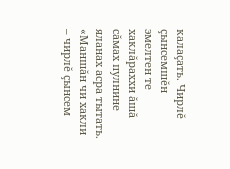калаçать. Чирлĕ çынсемшĕн эмелтен те хаклăраххи ăшă сăмах пулнине яланах асра тытать. «Маншăн чи хакли – чирлĕ çынсем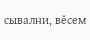сывални, вĕсем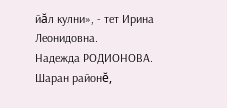йăл кулни», - тет Ирина Леонидовна.
Надежда РОДИОНОВА.
Шаран районĕ,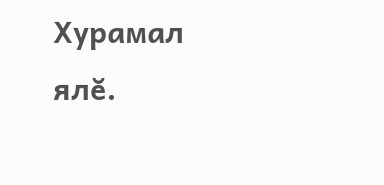Хурамал ялĕ.